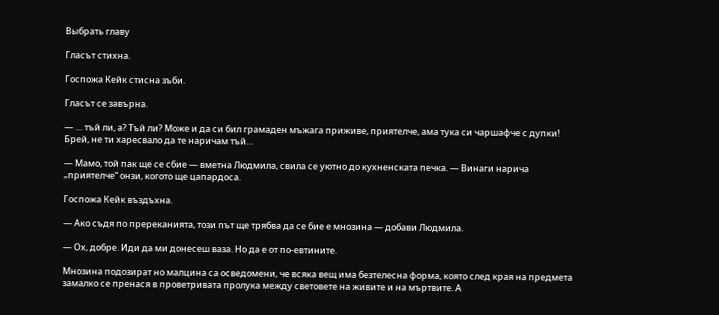Выбрать главу

Гласът стихна.

Госпожа Кейк стисна зъби.

Гласът се завърна.

— … тъй ли, а? Тъй ли? Може и да си бил грамаден мъжага приживе, приятелче, ама тука си чаршафче с дупки! Брей, не ти харесвало да те наричам тъй…

— Мамо, той пак ще се сбие — вметна Людмила, свила се уютно до кухненската печка. — Винаги нарича „приятелче“ онзи, когото ще цапардоса.

Госпожа Кейк въздъхна.

— Ако съдя по пререканията, този път ще трябва да се бие е мнозина — добави Людмила.

— Ох, добре. Иди да ми донесеш ваза. Но да е от по-евтините.

Мнозина подозират но малцина са осведомени, че всяка вещ има безтелесна форма, която след края на предмета замалко се пренася в проветривата пролука между световете на живите и на мъртвите. А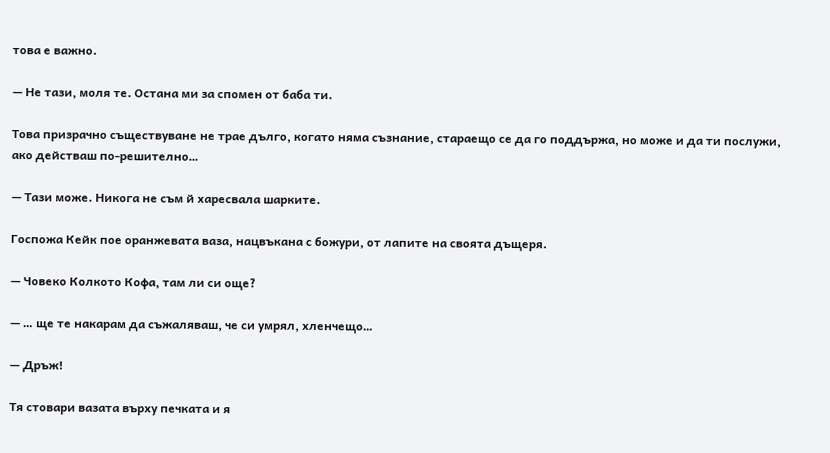това е важно.

— Не тази, моля те. Остана ми за спомен от баба ти.

Това призрачно съществуване не трае дълго, когато няма съзнание, стараещо се да го поддържа, но може и да ти послужи, ако действаш по-решително…

— Тази може. Никога не съм й харесвала шарките.

Госпожа Кейк пое оранжевата ваза, нацвъкана с божури, от лапите на своята дъщеря.

— Човеко Колкото Кофа, там ли си още?

— … ще те накарам да съжаляваш, че си умрял, хленчещо…

— Дръж!

Тя стовари вазата върху печката и я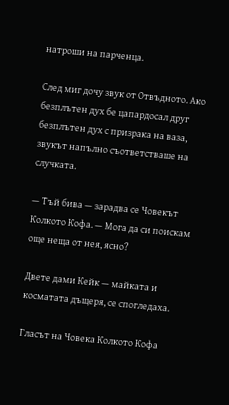натроши на парченца.

След миг дочу звук от Отвъдното. Ако безплътен дух бе цапардосал друг безплътен дух с призрака на ваза, звукът напълно съответстваше на случката.

— Тъй бива — зарадва се Човекът Колкото Кофа. — Мога да си поискам още неща от нея, ясно?

Двете дами Кейк — майката и косматата дъщеря, се спогледаха.

Гласът на Човека Колкото Кофа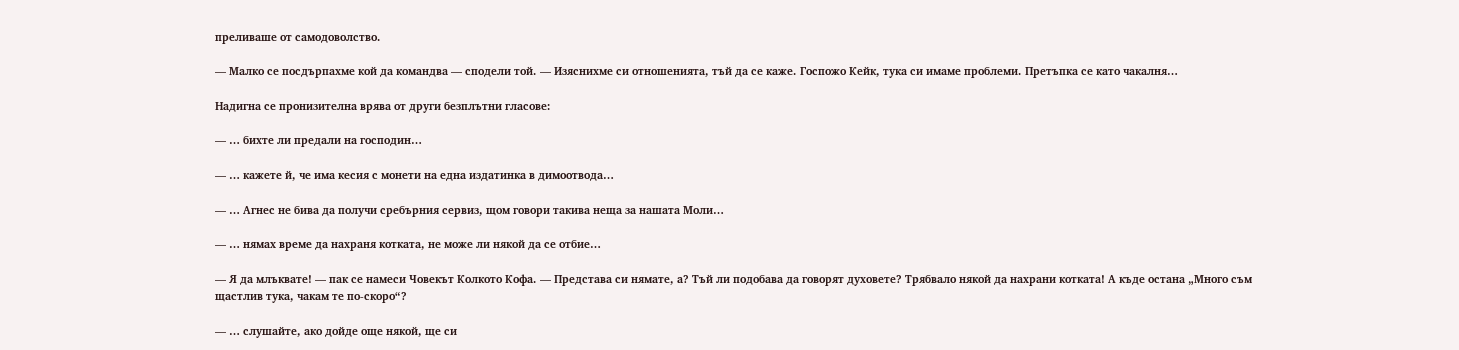преливаше от самодоволство.

— Малко се посдърпахме кой да командва — сподели той. — Изяснихме си отношенията, тъй да се каже. Госпожо Кейк, тука си имаме проблеми. Претъпка се като чакалня…

Надигна се пронизителна врява от други безплътни гласове:

— … бихте ли предали на господин…

— … кажете й, че има кесия с монети на една издатинка в димоотвода…

— … Агнес не бива да получи сребърния сервиз, щом говори такива неща за нашата Моли…

— … нямах време да нахраня котката, не може ли някой да се отбие…

— Я да млъквате! — пак се намеси Човекът Колкото Кофа. — Представа си нямате, а? Тъй ли подобава да говорят духовете? Трябвало някой да нахрани котката! А къде остана „Много съм щастлив тука, чакам те по-скоро“?

— … слушайте, ако дойде още някой, ще си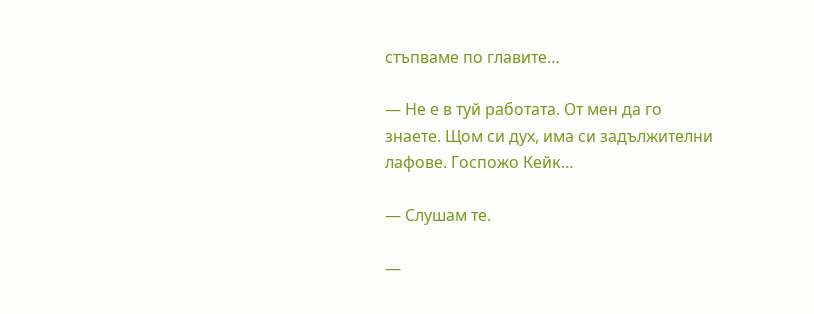стъпваме по главите…

— Не е в туй работата. От мен да го знаете. Щом си дух, има си задължителни лафове. Госпожо Кейк…

— Слушам те.

—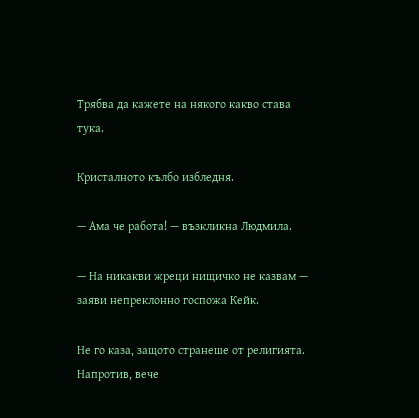Трябва да кажете на някого какво става тука.

Кристалното кълбо избледня.

— Ама че работа! — възкликна Людмила.

— На никакви жреци нищичко не казвам — заяви непреклонно госпожа Кейк.

Не го каза, защото странеше от религията. Напротив, вече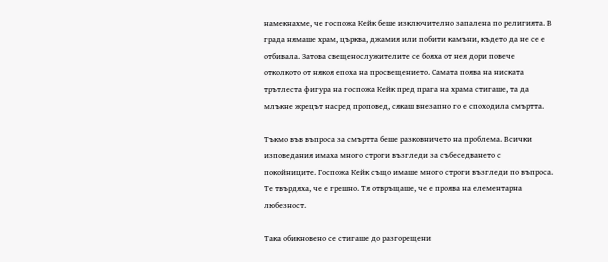намекнахме, че госпожа Кейк беше изключително запалена по религията. В града нямаше храм, църква, джамия или побити камъни, където да не се е отбивала. Затова свещенослужителите се бояха от нея дори повече отколкото от някоя епоха на просвещението. Самата поява на ниската трътлеста фигура на госпожа Кейк пред прага на храма стигаше, та да млъкне жрецът насред проповед, сякаш внезапно го е споходила смъртта.

Тъкмо във въпроса за смъртта беше разковничето на проблема. Всички изповедания имаха много строги възгледи за събеседването с покойниците. Госпожа Кейк също имаше много строги възгледи по въпроса. Те твърдяха, че е грешно. Тя отвръщаше, че е проява на елементарна любезност.

Така обикновено се стигаше до разгорещени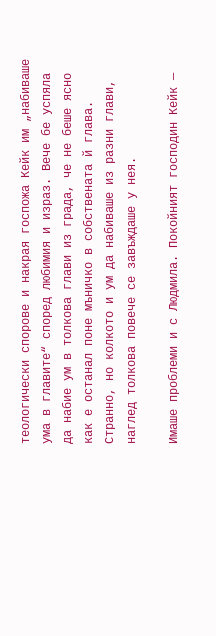теологически спорове и накрая госпожа Кейк им „набиваше ума в главите“ според любимия и израз. Вече бе успяла да набие ум в толкова глави из града, че не беше ясно как е останал поне мъничко в собствената й глава. Странно, но колкото и ум да набиваше из разни глави, наглед толкова повече се завъждаше у нея.

Имаше проблеми и с Людмила. Покойният господин Кейк —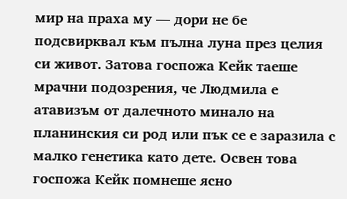мир на праха му — дори не бе подсвирквал към пълна луна през целия си живот. Затова госпожа Кейк таеше мрачни подозрения, че Людмила е атавизъм от далечното минало на планинския си род или пък се е заразила с малко генетика като дете. Освен това госпожа Кейк помнеше ясно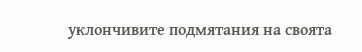уклончивите подмятания на своята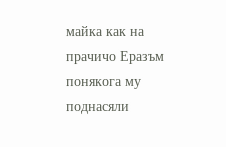майка как на прачичо Еразъм понякога му поднасяли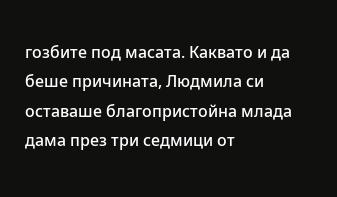гозбите под масата. Каквато и да беше причината, Людмила си оставаше благопристойна млада дама през три седмици от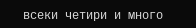всеки четири и много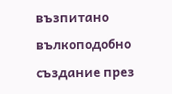възпитано вълкоподобно създание през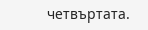четвъртата.